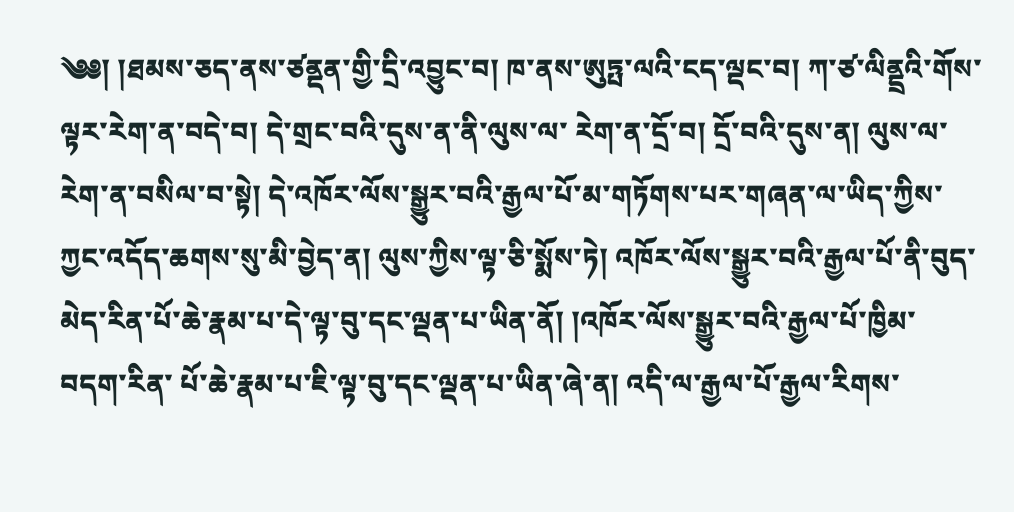༄༅། །ཐམས་ཅད་ནས་ཙནྡན་གྱི་དྲི་འབྱུང་བ། ཁ་ནས་ཨུཏྤ་ལའི་ངད་ལྡང་བ། ཀ་ཙ་ལིནྡྲའི་གོས་ལྟར་རེག་ན་བདེ་བ། དེ་གྲང་བའི་དུས་ན་ནི་ལུས་ལ་ རེག་ན་དྲོ་བ། དྲོ་བའི་དུས་ན། ལུས་ལ་རེག་ན་བསིལ་བ་སྟེ། དེ་འཁོར་ལོས་སྒྱུར་བའི་རྒྱལ་པོ་མ་གཏོགས་པར་གཞན་ལ་ཡིད་ཀྱིས་ཀྱང་འདོད་ཆགས་སུ་མི་བྱེད་ན། ལུས་ཀྱིས་ལྟ་ཅི་སྨོས་ཏེ། འཁོར་ལོས་སྒྱུར་བའི་རྒྱལ་པོ་ནི་བུད་མེད་རིན་པོ་ཆེ་རྣམ་པ་དེ་ལྟ་བུ་དང་ལྡན་པ་ཡིན་ནོ། །འཁོར་ལོས་སྒྱུར་བའི་རྒྱལ་པོ་ཁྱིམ་བདག་རིན་ པོ་ཆེ་རྣམ་པ་ཇི་ལྟ་བུ་དང་ལྡན་པ་ཡིན་ཞེ་ན། འདི་ལ་རྒྱལ་པོ་རྒྱལ་རིགས་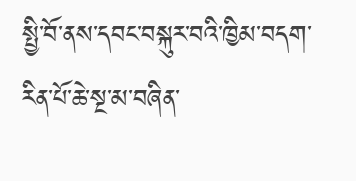སྤྱི་བོ་ནས་དབང་བསྐུར་བའི་ཁྱིམ་བདག་རིན་པོ་ཆེ་སྔ་མ་བཞིན་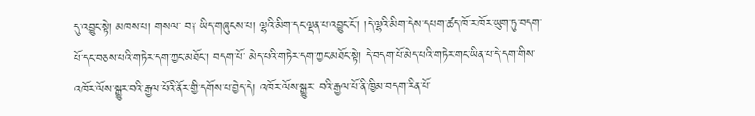དུ་འབྱུང་སྟེ། མཁས་པ། གསལ་ བ༑ ཡིད་གཞུངས་པ། ལྷའི་མིག་དང་ལྡན་པ་འབྱུང་ངོ་། །དེ་ལྷའི་མིག་དེས་དཔག་ཚད་ཁོ་ར་ཁོར་ཡུག་ཏུ་བདག་པོ་དང་བཅས་པའི་གཏེར་དག་ཀྱང་མཐོང་། བདག་པོ་ མེད་པའི་གཏེར་དག་ཀྱང་མཐོང་སྟེ། དེ་བདག་པོ་མེད་པའི་གཏེར་གང་ཡིན་པ་དེ་དག་གིས་འཁོར་ལོས་སྒྱུར་བའི་རྒྱལ་པོའི་ནོར་གྱི་དགོས་པ་བྱེད་དེ། འཁོར་ལོས་སྒྱུར་ བའི་རྒྱལ་པོ་ནི་ཁྱིམ་བདག་རིན་པོ་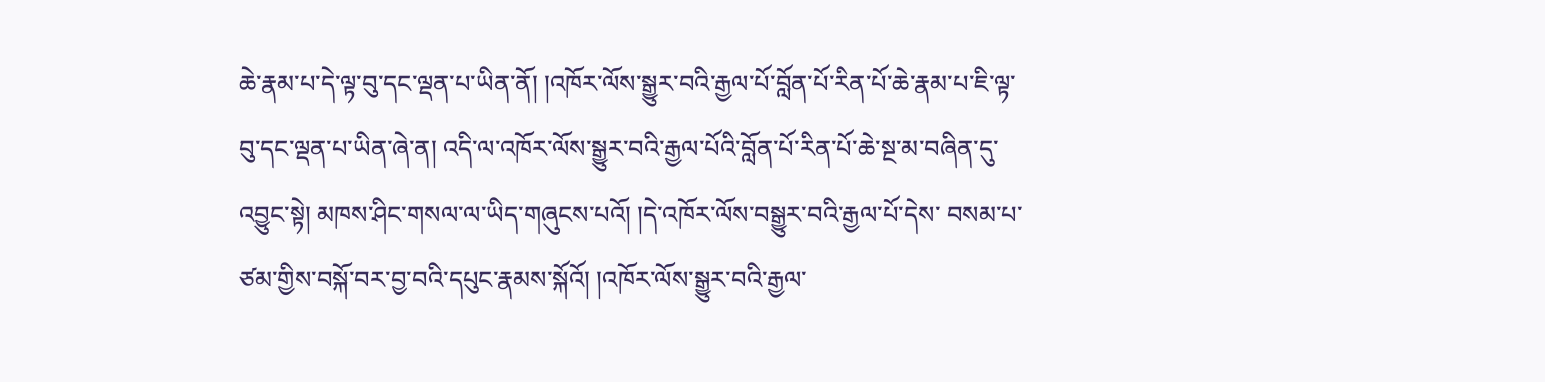ཆེ་རྣམ་པ་དེ་ལྟ་བུ་དང་ལྡན་པ་ཡིན་ནོ། །འཁོར་ལོས་སྒྱུར་བའི་རྒྱལ་པོ་བློན་པོ་རིན་པོ་ཆེ་རྣམ་པ་ཇི་ལྟ་བུ་དང་ལྡན་པ་ཡིན་ཞེ་ན། འདི་ལ་འཁོར་ལོས་སྒྱུར་བའི་རྒྱལ་པོའི་བློན་པོ་རིན་པོ་ཆེ་སྔ་མ་བཞིན་དུ་འབྱུང་སྟེ། མཁས་ཤིང་གསལ་ལ་ཡིད་གཞུངས་པའོ། །དེ་འཁོར་ལོས་བསྒྱུར་བའི་རྒྱལ་པོ་དེས་ བསམ་པ་ཙམ་གྱིས་བསྐོ་བར་བྱ་བའི་དཔུང་རྣམས་སྐོའོ། །འཁོར་ལོས་སྒྱུར་བའི་རྒྱལ་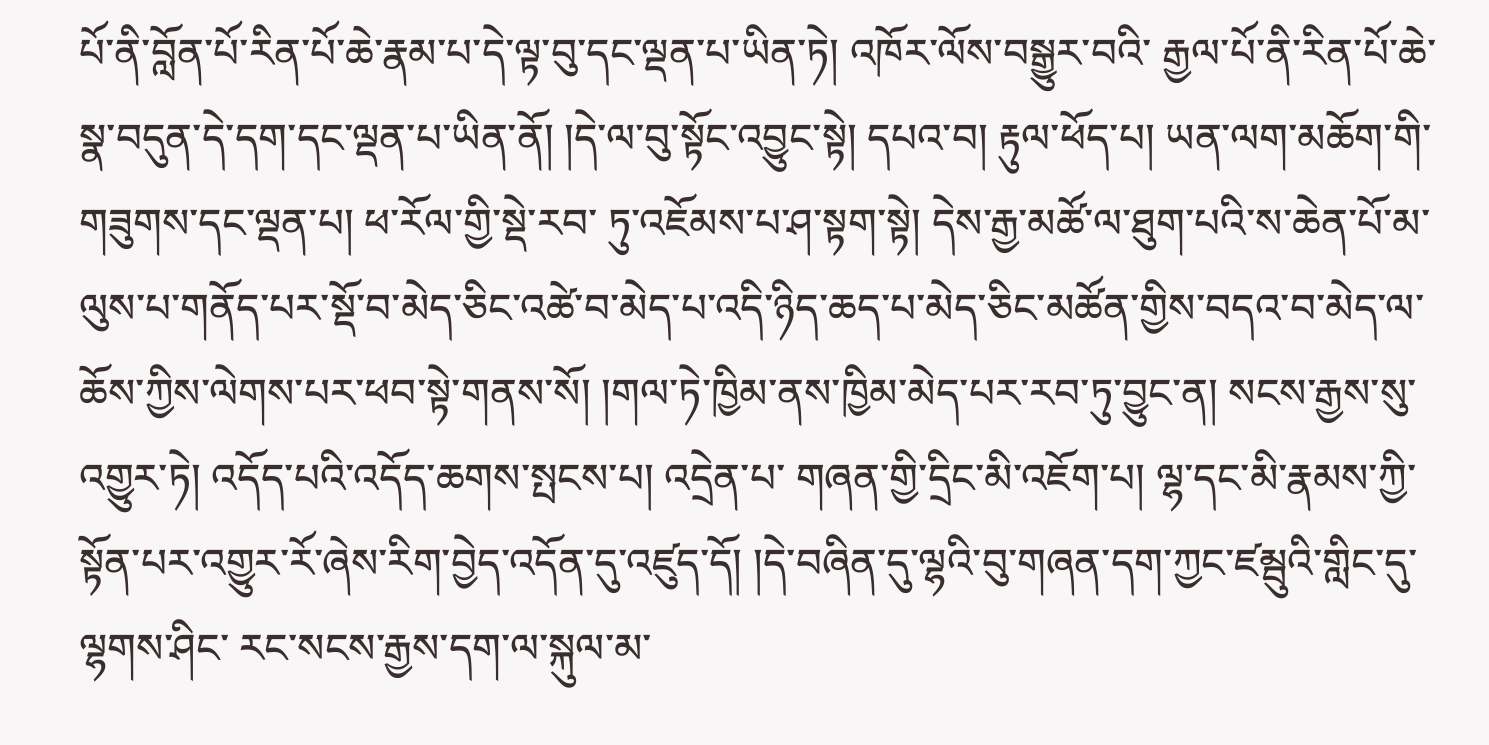པོ་ནི་བློན་པོ་རིན་པོ་ཆེ་རྣམ་པ་དེ་ལྟ་བུ་དང་ལྡན་པ་ཡིན་ཏེ། འཁོར་ལོས་བསྒྱུར་བའི་ རྒྱལ་པོ་ནི་རིན་པོ་ཆེ་སྣ་བདུན་དེ་དག་དང་ལྡན་པ་ཡིན་ནོ། །དེ་ལ་བུ་སྟོང་འབྱུང་སྟེ། དཔའ་བ། རྟུལ་ཕོད་པ། ཡན་ལག་མཆོག་གི་གཟུགས་དང་ལྡན་པ། ཕ་རོལ་གྱི་སྡེ་རབ་ ཏུ་འཇོམས་པ་ཤ་སྟག་སྟེ། དེས་རྒྱ་མཚོ་ལ་ཐུག་པའི་ས་ཆེན་པོ་མ་ལུས་པ་གནོད་པར་སྡོ་བ་མེད་ཅིང་འཚེ་བ་མེད་པ་འདི་ཉིད་ཆད་པ་མེད་ཅིང་མཚོན་གྱིས་བདའ་བ་མེད་ལ་ ཆོས་ཀྱིས་ལེགས་པར་ཕབ་སྟེ་གནས་སོ། །གལ་ཏེ་ཁྱིམ་ནས་ཁྱིམ་མེད་པར་རབ་ཏུ་བྱུང་ན། སངས་རྒྱས་སུ་འགྱུར་ཏེ། འདོད་པའི་འདོད་ཆགས་སྤངས་པ། འདྲེན་པ་ གཞན་གྱི་དྲིང་མི་འཇོག་པ། ལྷ་དང་མི་རྣམས་ཀྱི་སྟོན་པར་འགྱུར་རོ་ཞེས་རིག་བྱེད་འདོན་དུ་འཛུད་དོ། །དེ་བཞིན་དུ་ལྷའི་བུ་གཞན་དག་ཀྱང་ཛམྦུའི་གླིང་དུ་ལྷགས་ཤིང་ རང་སངས་རྒྱས་དག་ལ་སྐུལ་མ་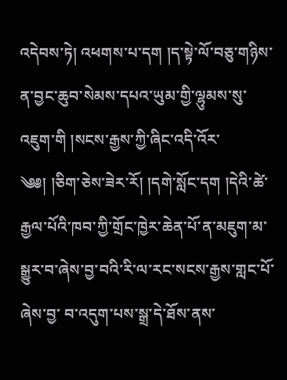འདེབས་ཏེ། འཕགས་པ་དག །ད་སྟེ་ལོ་བཅུ་གཉིས་ན་བྱང་ཆུབ་སེམས་དཔའ་ཡུམ་གྱི་ལྷུམས་སུ་འཇུག་གི །སངས་རྒྱས་ཀྱི་ཞིང་འདི་འོར་ ༄༅། །ཅིག་ཅེས་ཟེར་རོ། །དགེ་སློང་དག །དེའི་ཚེ་རྒྱལ་པོའི་ཁབ་ཀྱི་གྲོང་ཁྱེར་ཆེན་པོ་ན་མཇུག་མ་སྒྱུར་བ་ཞེས་བྱ་བའི་རི་ལ་རང་སངས་རྒྱས་གླང་པོ་ཞེས་བྱ་ བ་འདུག་པས་སྒྲ་དེ་ཐོས་ནས་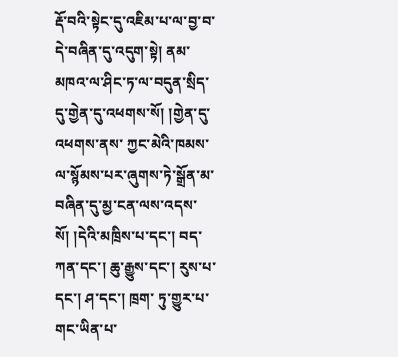རྡོ་བའི་སྟེང་དུ་འཇིམ་པ་ལ་བྱ་བ་དེ་བཞིན་དུ་འདུག་སྟེ། ནམ་མཁའ་ལ་ཤིང་ཏ་ལ་བདུན་སྲིད་དུ་གྱེན་དུ་འཕགས་སོ། །གྱེན་དུ་འཕགས་ནས་ ཀྱང་མེའི་ཁམས་ལ་སྙོམས་པར་ཞུགས་ཏེ་སྒྲོན་མ་བཞིན་དུ་མྱ་ངན་ལས་འདས་སོ། །དེའི་མཁྲིས་པ་དང་། བད་ཀན་དང་། ཆུ་རྒྱུས་དང་། རུས་པ་དང་། ཤ་དང་། ཁྲག་ ཏུ་གྱུར་པ་གང་ཡིན་པ་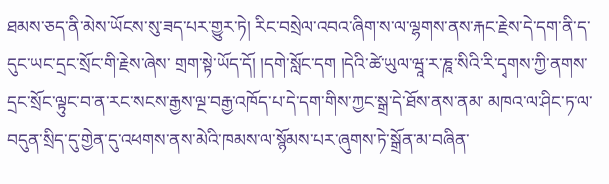ཐམས་ཅད་ནི་མེས་ཡོངས་སུ་ཟད་པར་གྱུར་ཏེ། རིང་བསྲེལ་འབའ་ཞིག་ས་ལ་ལྷགས་ནས་རྐང་རྗེས་དེ་དག་ནི་ད་དུང་ཡང་དྲང་སྲོང་གི་རྗེས་ཞེས་ གྲག་སྟེ་ཡོད་དོ། །དགེ་སློང་དག །དེའི་ཚེ་ཡུལ་ཝཱ་ར་ཎཱ་སིའི་རི་དྭགས་ཀྱི་ནགས་དྲང་སྲོང་ལྟུང་བ་ན་རང་སངས་རྒྱས་ལྔ་བརྒྱ་འཁོད་པ་དེ་དག་གིས་ཀྱང་སྒྲ་དེ་ཐོས་ནས་ནམ་ མཁའ་ལ་ཤིང་ཏ་ལ་བདུན་སྲིད་དུ་གྱེན་དུ་འཕགས་ནས་མེའི་ཁམས་ལ་སྙོམས་པར་ཞུགས་ཏེ་སྒྲོན་མ་བཞིན་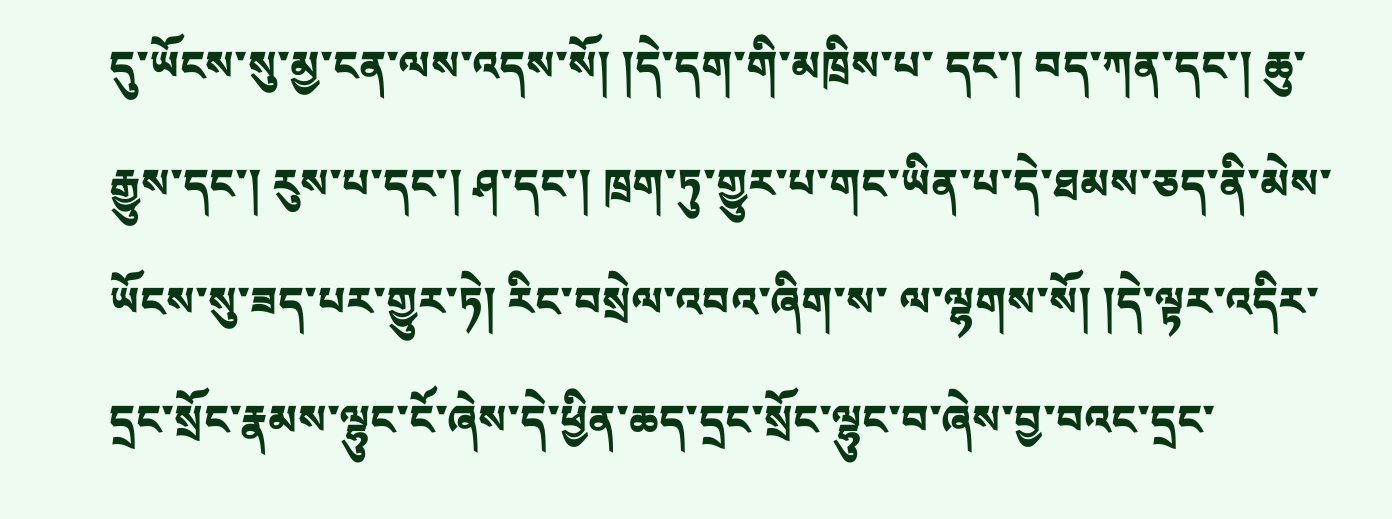དུ་ཡོངས་སུ་མྱ་ངན་ལས་འདས་སོ། །དེ་དག་གི་མཁྲིས་པ་ དང་། བད་ཀན་དང་། ཆུ་རྒྱུས་དང་། རུས་པ་དང་། ཤ་དང་། ཁྲག་ཏུ་གྱུར་པ་གང་ཡིན་པ་དེ་ཐམས་ཅད་ནི་མེས་ཡོངས་སུ་ཟད་པར་གྱུར་ཏེ། རིང་བསྲེལ་འབའ་ཞིག་ས་ ལ་ལྷགས་སོ། །དེ་ལྟར་འདིར་དྲང་སྲོང་རྣམས་ལྷུང་ངོ་ཞེས་དེ་ཕྱིན་ཆད་དྲང་སྲོང་ལྷུང་བ་ཞེས་བྱ་བའང་དྲང་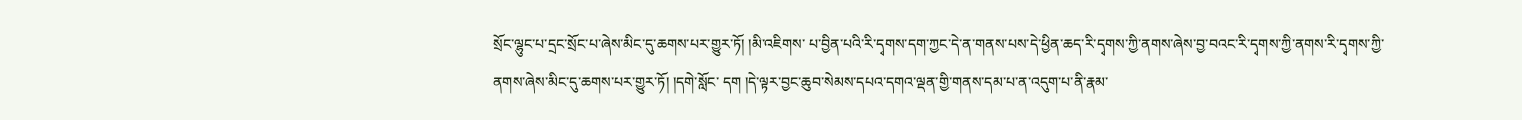སྲོང་ལྷུང་པ་དྲང་སྲོང་པ་ཞེས་མིང་དུ་ཆགས་པར་གྱུར་ཏོ། །མི་འཇིགས་ པ་བྱིན་པའི་རི་དྭགས་དག་ཀྱང་དེ་ན་གནས་པས་དེ་ཕྱིན་ཆད་རི་དྭགས་ཀྱི་ནགས་ཞེས་བྱ་བའང་རི་དྭགས་ཀྱི་ནགས་རི་དྭགས་ཀྱི་ནགས་ཞེས་མིང་དུ་ཆགས་པར་གྱུར་ཏོ། །དགེ་སློང་ དག །དེ་ལྟར་བྱང་ཆུབ་སེམས་དཔའ་དགའ་ལྡན་གྱི་གནས་དམ་པ་ན་འདུག་པ་ནི་རྣམ་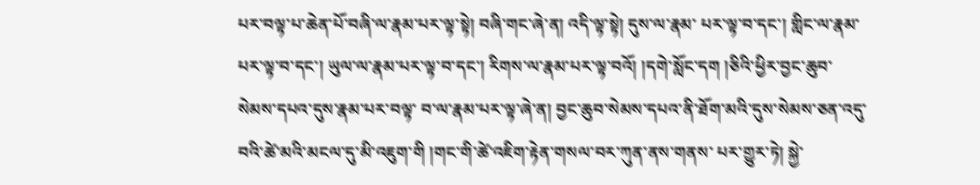པར་བལྟ་པ་ཆེན་པོ་བཞི་ལ་རྣམ་པར་ལྟ་སྟེ། བཞི་གང་ཞེ་ན། འདི་ལྟ་སྟེ། དུས་ལ་རྣམ་ པར་ལྟ་བ་དང་། གླིང་ལ་རྣམ་པར་ལྟ་བ་དང་། ཡུལ་ལ་རྣམ་པར་ལྟ་བ་དང་། རིགས་ལ་རྣམ་པར་ལྟ་བའོ། །དགེ་སློང་དག །ཅིའི་ཕྱིར་བྱང་ཆུབ་སེམས་དཔའ་དུས་རྣམ་པར་བལྟ་ བ་ལ་རྣམ་པར་ལྟ་ཞེ་ན། བྱང་ཆུབ་སེམས་དཔའ་ནི་ཐོག་མའི་དུས་སེམས་ཅན་འདུ་བའི་ཚེ་མའི་མངལ་དུ་མི་འཇུག་གི །གང་གི་ཚེ་འཇིག་རྟེན་གསལ་བར་ཀུན་ནས་གནས་ པར་གྱུར་ཏེ། སྐྱེ་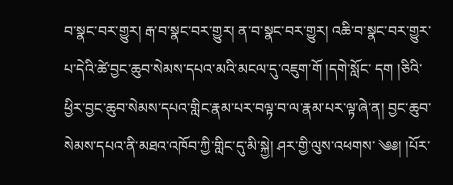བ་སྣང་བར་གྱུར། རྒ་བ་སྣང་བར་གྱུར། ན་བ་སྣང་བར་གྱུར། འཆི་བ་སྣང་བར་གྱུར་པ་དེའི་ཚེ་བྱང་ཆུབ་སེམས་དཔའ་མའི་མངལ་དུ་འཇུག་གོ །དགེ་སློང་ དག །ཅིའི་ཕྱིར་བྱང་ཆུབ་སེམས་དཔའ་གླིང་རྣམ་པར་བལྟ་བ་ལ་རྣམ་པར་ལྟ་ཞེ་ན། བྱང་ཆུབ་སེམས་དཔའ་ནི་མཐའ་འཁོབ་ཀྱི་གླིང་དུ་མི་སྐྱེ། ཤར་གྱི་ལུས་འཕགས་ ༄༅། །པོར་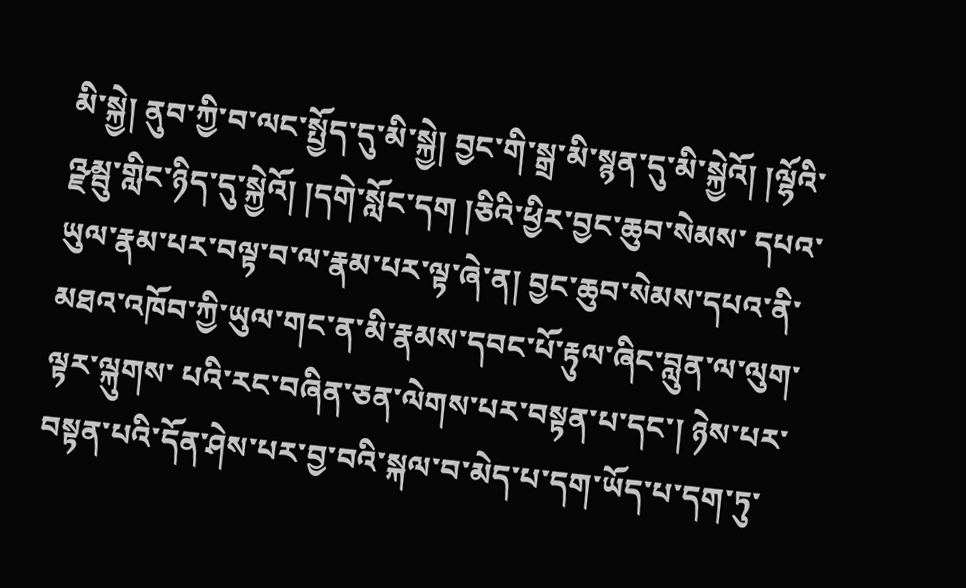མི་སྐྱེ། ནུབ་ཀྱི་བ་ལང་སྤྱོད་དུ་མི་སྐྱེ། བྱང་གི་སྒྲ་མི་སྙན་དུ་མི་སྐྱེའོ། །ལྷོའི་འྫམྦུ་གླིང་ཉིད་དུ་སྐྱེའོ། །དགེ་སློང་དག །ཅིའི་ཕྱིར་བྱང་ཆུབ་སེམས་ དཔའ་ཡུལ་རྣམ་པར་བལྟ་བ་ལ་རྣམ་པར་ལྟ་ཞེ་ན། བྱང་ཆུབ་སེམས་དཔའ་ནི་མཐའ་འཁོབ་ཀྱི་ཡུལ་གང་ན་མི་རྣམས་དབང་པོ་རྟུལ་ཞིང་བླུན་ལ་ལུག་ལྟར་ལྐུགས་ པའི་རང་བཞིན་ཅན་ལེགས་པར་བསྟན་པ་དང་། ཉེས་པར་བསྟན་པའི་དོན་ཤེས་པར་བྱ་བའི་སྐལ་བ་མེད་པ་དག་ཡོད་པ་དག་ཏུ་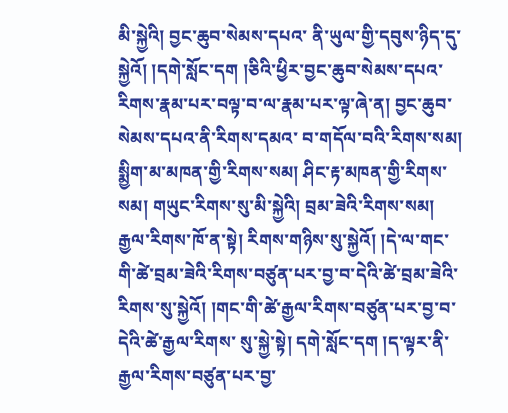མི་སྐྱེའི། བྱང་ཆུབ་སེམས་དཔའ་ ནི་ཡུལ་གྱི་དབུས་ཉིད་དུ་སྐྱེའོ། །དགེ་སློང་དག །ཅིའི་ཕྱིར་བྱང་ཆུབ་སེམས་དཔའ་རིགས་རྣམ་པར་བལྟ་བ་ལ་རྣམ་པར་ལྟ་ཞེ་ན། བྱང་ཆུབ་སེམས་དཔའ་ནི་རིགས་དམའ་ བ་གདོལ་བའི་རིགས་སམ། སྨྱིག་མ་མཁན་གྱི་རིགས་སམ། ཤིང་རྟ་མཁན་གྱི་རིགས་སམ། གཡུང་རིགས་སུ་མི་སྐྱེའི། བྲམ་ཟེའི་རིགས་སམ། རྒྱལ་རིགས་ཁོ་ན་སྟེ། རིགས་གཉིས་སུ་སྐྱེའོ། །དེ་ལ་གང་གི་ཚེ་བྲམ་ཟེའི་རིགས་བཙུན་པར་བྱ་བ་དེའི་ཚེ་བྲམ་ཟེའི་རིགས་སུ་སྐྱེའོ། །གང་གི་ཚེ་རྒྱལ་རིགས་བཙུན་པར་བྱ་བ་དེའི་ཚེ་རྒྱལ་རིགས་ སུ་སྐྱེ་སྟེ། དགེ་སློང་དག །ད་ལྟར་ནི་རྒྱལ་རིགས་བཙུན་པར་བྱ་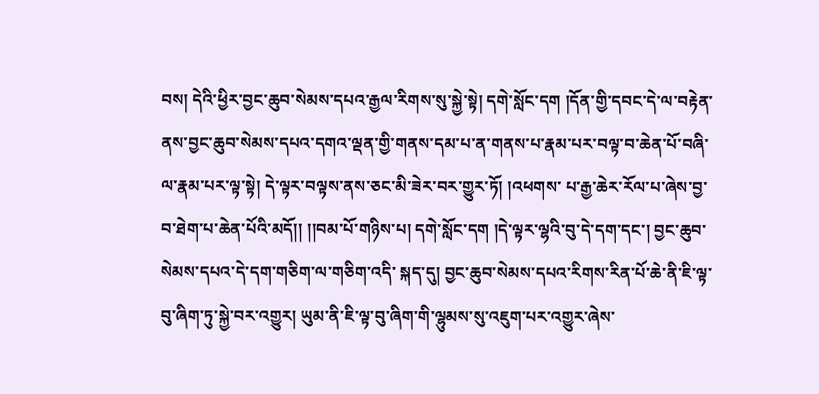བས། དེའི་ཕྱིར་བྱང་ཆུབ་སེམས་དཔའ་རྒྱལ་རིགས་སུ་སྐྱེ་སྟེ། དགེ་སློང་དག །དོན་གྱི་དབང་དེ་ལ་བརྟེན་ ནས་བྱང་ཆུབ་སེམས་དཔའ་དགའ་ལྡན་གྱི་གནས་དམ་པ་ན་གནས་པ་རྣམ་པར་བལྟ་བ་ཆེན་པོ་བཞི་ལ་རྣམ་པར་ལྟ་སྟེ། དེ་ལྟར་བལྟས་ནས་ཅང་མི་ཟེར་བར་གྱུར་ཏོ། །འཕགས་ པ་རྒྱ་ཆེར་རོལ་པ་ཞེས་བྱ་བ་ཐེག་པ་ཆེན་པོའི་མདོ།། །།བམ་པོ་གཉིས་པ། དགེ་སློང་དག །དེ་ལྟར་ལྷའི་བུ་དེ་དག་དང་། བྱང་ཆུབ་སེམས་དཔའ་དེ་དག་གཅིག་ལ་གཅིག་འདི་ སྐད་དུ། བྱང་ཆུབ་སེམས་དཔའ་རིགས་རིན་པོ་ཆེ་ནི་ཇི་ལྟ་བུ་ཞིག་ཏུ་སྐྱེ་བར་འགྱུར། ཡུམ་ནི་ཇི་ལྟ་བུ་ཞིག་གི་ལྷུམས་སུ་འཇུག་པར་འགྱུར་ཞེས་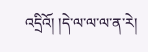འདྲིའོ། །དེ་ལ་ལ་ལ་ན་རེ།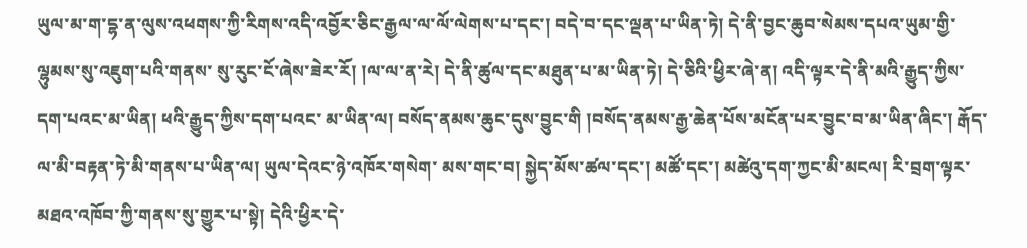ཡུལ་མ་ག་དྷ་ན་ལུས་འཕགས་ཀྱི་རིགས་འདི་འབྱོར་ཅིང་རྒྱལ་ལ་ལོ་ལེགས་པ་དང་། བདེ་བ་དང་ལྡན་པ་ཡིན་ཏེ། དེ་ནི་བྱང་ཆུབ་སེམས་དཔའ་ཡུམ་གྱི་ལྷུམས་སུ་འཇུག་པའི་གནས་ སུ་རུང་ངོ་ཞེས་ཟེར་རོ། །ལ་ལ་ན་རེ། དེ་ནི་ཚུལ་དང་མཐུན་པ་མ་ཡིན་ཏེ། དེ་ཅིའི་ཕྱིར་ཞེ་ན། འདི་ལྟར་དེ་ནི་མའི་རྒྱུད་ཀྱིས་དག་པའང་མ་ཡིན། ཕའི་རྒྱུད་ཀྱིས་དག་པའང་ མ་ཡིན་ལ། བསོད་ནམས་ཆུང་དུས་བྱུང་གི །བསོད་ནམས་རྒྱ་ཆེན་པོས་མངོན་པར་བྱུང་བ་མ་ཡིན་ཞིང་། རྒོད་ལ་མི་བརྟན་ཏེ་མི་གནས་པ་ཡིན་ལ། ཡུལ་དེའང་ཉེ་འཁོར་གསེག་ མས་གང་བ། སྐྱེད་མོས་ཚལ་དང་། མཚོ་དང་། མཚེའུ་དག་ཀྱང་མི་མངལ། རི་བྲག་ལྟར་མཐའ་འཁོབ་ཀྱི་གནས་སུ་གྱུར་པ་སྟེ། དེའི་ཕྱིར་དེ་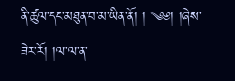ནི་ཚུལ་དང་མཐུན་བ་མ་ཡིན་ནོ། ། ༄༅། །ཞེས་ཟེར་རོ། །ལ་ལ་ན་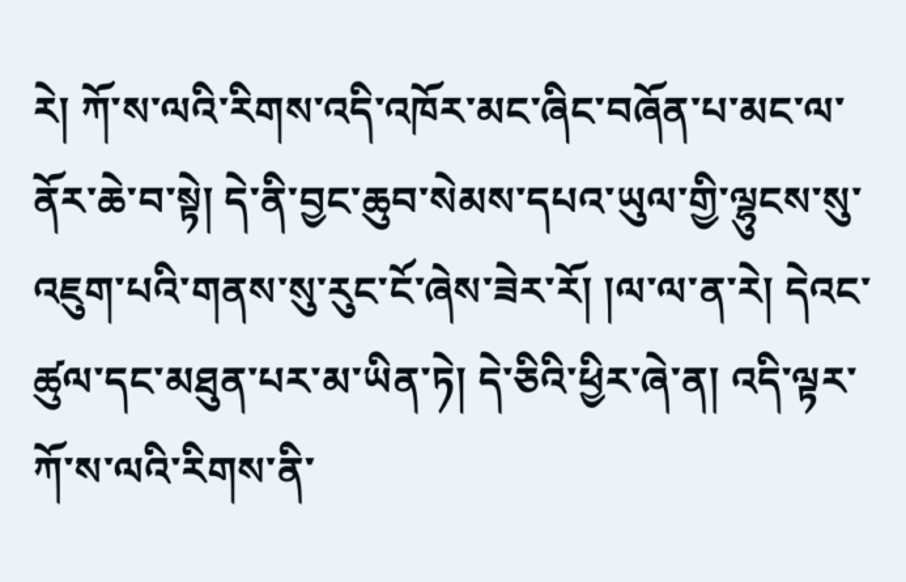རེ། ཀོ་ས་ལའི་རིགས་འདི་འཁོར་མང་ཞིང་བཞོན་པ་མང་ལ་ནོར་ཆེ་བ་སྟེ། དེ་ནི་བྱང་ཆུབ་སེམས་དཔའ་ཡུལ་གྱི་ལྷུངས་སུ་ འཇུག་པའི་གནས་སུ་རུང་ངོ་ཞེས་ཟེར་རོ། །ལ་ལ་ན་རེ། དེའང་ཚུལ་དང་མཐུན་པར་མ་ཡིན་ཏེ། དེ་ཅིའི་ཕྱིར་ཞེ་ན། འདི་ལྟར་ཀོ་ས་ལའི་རིགས་ནི་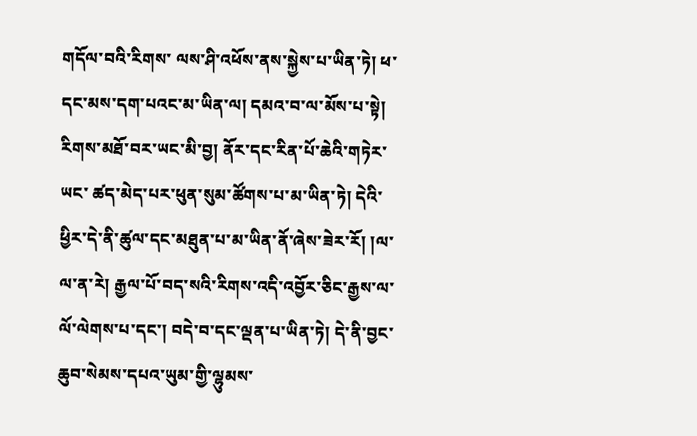གདོལ་བའི་རིགས་ ལས་ཤི་འཕོས་ནས་སྐྱེས་པ་ཡིན་ཏེ། ཕ་དང་མས་དག་པའང་མ་ཡིན་ལ། དམའ་བ་ལ་མོས་པ་སྟེ། རིགས་མཐོ་བར་ཡང་མི་བྱ། ནོར་དང་རིན་པོ་ཆེའི་གཏེར་ཡང་ ཚད་མེད་པར་ཕུན་སུམ་ཚོགས་པ་མ་ཡིན་ཏེ། དེའི་ཕྱིར་དེ་ནི་ཚུལ་དང་མཐུན་པ་མ་ཡིན་ནོ་ཞེས་ཟེར་རོ། །ལ་ལ་ན་རེ། རྒྱལ་པོ་བད་སའི་རིགས་འདི་འབྱོར་ཅིང་རྒྱས་ལ་ ལོ་ལེགས་པ་དང་། བདེ་བ་དང་ལྡན་པ་ཡིན་ཏེ། དེ་ནི་བྱང་ཆུབ་སེམས་དཔའ་ཡུམ་གྱི་ལྷུམས་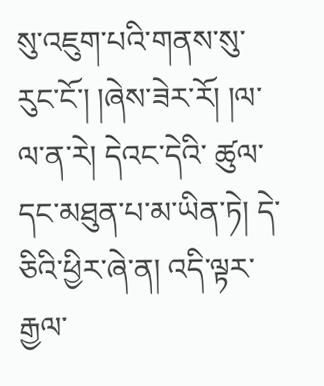སུ་འཇུག་པའི་གནས་སུ་རུང་ངོ་། །ཞེས་ཟེར་རོ། །ལ་ལ་ན་རེ། དེའང་དེའི་ ཚུལ་དང་མཐུན་པ་མ་ཡིན་ཏེ། དེ་ཅིའི་ཕྱིར་ཞེ་ན། འདི་ལྟར་རྒྱལ་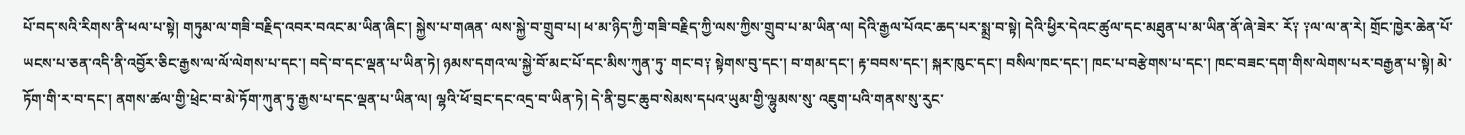པོ་བད་སའི་རིགས་ནི་ཕལ་པ་སྟེ། གཏུམ་ལ་གཟི་བརྗིད་འབར་བའང་མ་ཡིན་ཞིང་། སྐྱེས་པ་གཞན་ ལས་སྐྱེ་བ་གྲུབ་པ། ཕ་མ་ཉིད་ཀྱི་གཟི་བརྗིད་ཀྱི་ལས་ཀྱིས་གྲུབ་པ་མ་ཡིན་ལ། དེའི་རྒྱལ་པོའང་ཆད་པར་སྨྲ་བ་སྟེ། དེའི་ཕྱིར་དེའང་ཚུལ་དང་མཐུན་པ་མ་ཡིན་ནོ་ཞེ་ཟེར་ རོ༑ ༑ལ་ལ་ན་རེ། གྲོང་ཁྱེར་ཆེན་པོ་ཡངས་པ་ཅན་འདི་ནི་འབྱོར་ཅིང་རྒྱས་ལ་ལོ་ལེགས་པ་དང་། བདེ་བ་དང་ལྡན་པ་ཡིན་ཏེ། ཉམས་དགའ་ལ་སྐྱེ་བོ་མང་པོ་དང་མིས་ཀུན་ཏུ་ གང་བ༑ སྟེགས་བུ་དང་། བ་གམ་དང་། རྟ་བབས་དང་། སྐར་ཁུང་དང་། བསིལ་ཁང་དང་། ཁང་པ་བརྩེགས་པ་དང་། ཁང་བཟང་དག་གིས་ལེགས་པར་བརྒྱན་པ་སྟེ། མེ་ ཏོག་གི་ར་བ་དང་། ནགས་ཚལ་གྱི་ཕྲེང་བ་མེ་ཏོག་ཀུན་ཏུ་རྒྱས་པ་དང་ལྡན་པ་ཡིན་ལ། ལྷའི་ཕོ་བྲང་དང་འདྲ་བ་ཡིན་ཏེ། དེ་ནི་བྱང་ཆུབ་སེམས་དཔའ་ཡུམ་གྱི་ལྷུམས་སུ་ འཇུག་པའི་གནས་སུ་རུང་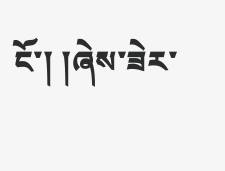ངོ་། །ཞེས་ཟེར་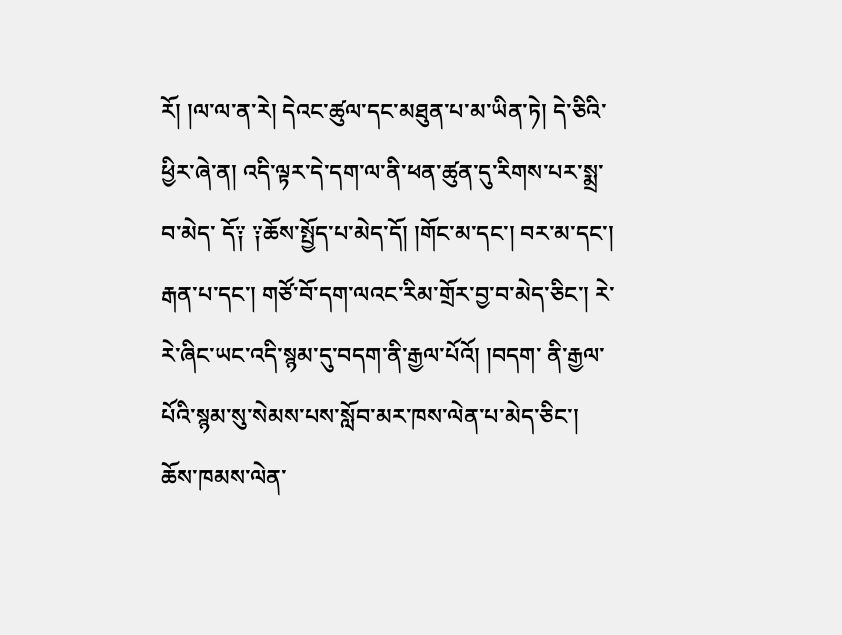རོ། །ལ་ལ་ན་རེ། དེའང་ཚུལ་དང་མཐུན་པ་མ་ཡིན་ཏེ། དེ་ཅིའི་ཕྱིར་ཞེ་ན། འདི་ལྟར་དེ་དག་ལ་ནི་ཕན་ཚུན་དུ་རིགས་པར་སྨྲ་བ་མེད་ དོ༑ ༑ཆོས་སྤྱོད་པ་མེད་དོ། །གོང་མ་དང་། བར་མ་དང་། རྒན་པ་དང་། གཙོ་བོ་དག་ལའང་རིམ་གྲོར་བྱ་བ་མེད་ཅིང་། རེ་རེ་ཞིང་ཡང་འདི་སྙམ་དུ་བདག་ནི་རྒྱལ་པོའོ། །བདག་ ནི་རྒྱལ་པོའི་སྙམ་སུ་སེམས་པས་སློབ་མར་ཁས་ལེན་པ་མེད་ཅིང་། ཆོས་ཁམས་ལེན་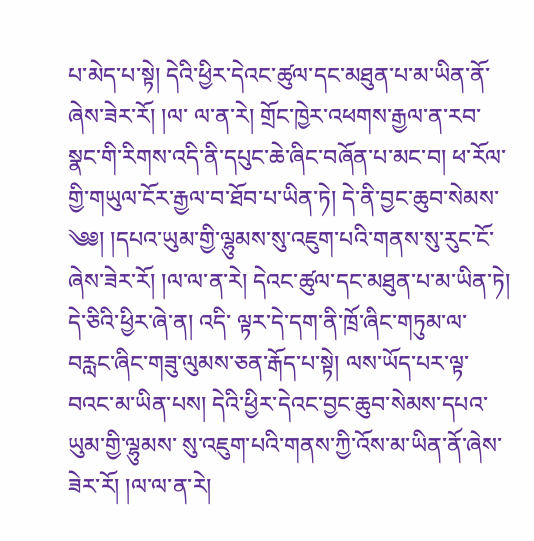པ་མེད་པ་སྟེ། དེའི་ཕྱིར་དེའང་ཚུལ་དང་མཐུན་པ་མ་ཡིན་ནོ་ཞེས་ཟེར་རོ། །ལ་ ལ་ན་རེ། གྲོང་ཁྱེར་འཕགས་རྒྱལ་ན་རབ་སྣང་གི་རིགས་འདི་ནི་དཔུང་ཆེ་ཞིང་བཞོན་པ་མང་བ། ཕ་རོལ་གྱི་གཡུལ་ངོར་རྒྱལ་བ་ཐོབ་པ་ཡིན་ཏེ། དེ་ནི་བྱང་ཆུབ་སེམས་ ༄༅། །དཔའ་ཡུམ་གྱི་ལྷུམས་སུ་འཇུག་པའི་གནས་སུ་རུང་ངོ་ཞེས་ཟེར་རོ། །ལ་ལ་ན་རེ། དེའང་ཚུལ་དང་མཐུན་པ་མ་ཡིན་ཏེ། དེ་ཅིའི་ཕྱིར་ཞེ་ན། འདི་ ལྟར་དེ་དག་ནི་ཁྲོ་ཞིང་གཏུམ་ལ་བརླང་ཞིང་གཟུ་ལུམས་ཅན་རྒོད་པ་སྟེ། ལས་ཡོད་པར་ལྟ་བའང་མ་ཡིན་པས། དེའི་ཕྱིར་དེའང་བྱང་ཆུབ་སེམས་དཔའ་ཡུམ་གྱི་ལྷུམས་ སུ་འཇུག་པའི་གནས་ཀྱི་འོས་མ་ཡིན་ནོ་ཞེས་ཟེར་རོ། །ལ་ལ་ན་རེ།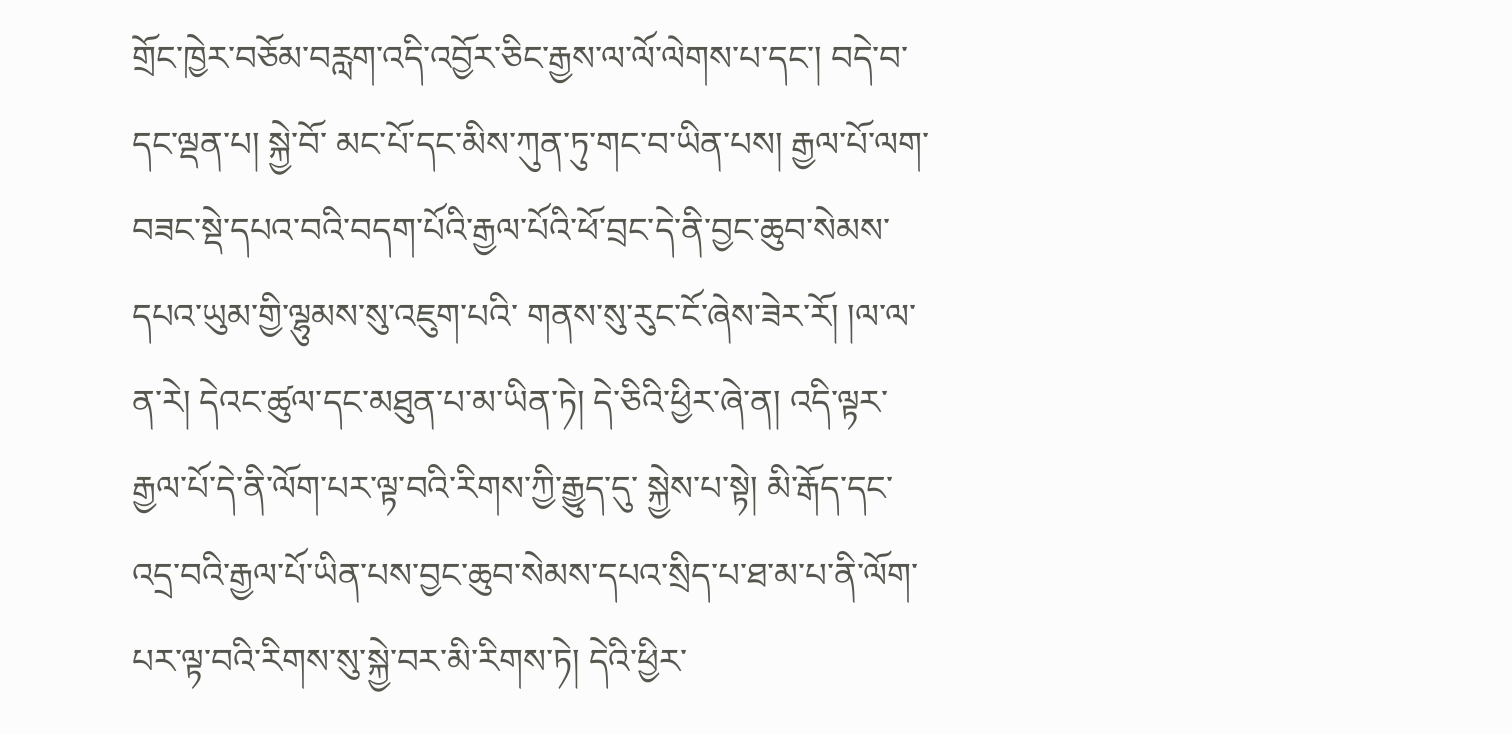གྲོང་ཁྱེར་བཅོམ་བརླག་འདི་འབྱོར་ཅིང་རྒྱས་ལ་ལོ་ལེགས་པ་དང་། བདེ་བ་དང་ལྡན་པ། སྐྱེ་བོ་ མང་པོ་དང་མིས་ཀུན་ཏུ་གང་བ་ཡིན་པས། རྒྱལ་པོ་ལག་བཟང་སྡེ་དཔའ་བའི་བདག་པོའི་རྒྱལ་པོའི་ཕོ་བྲང་དེ་ནི་བྱང་ཆུབ་སེམས་དཔའ་ཡུམ་གྱི་ལྷུམས་སུ་འཇུག་པའི་ གནས་སུ་རུང་ངོ་ཞེས་ཟེར་རོ། །ལ་ལ་ན་རེ། དེའང་ཚུལ་དང་མཐུན་པ་མ་ཡིན་ཏེ། དེ་ཅིའི་ཕྱིར་ཞེ་ན། འདི་ལྟར་རྒྱལ་པོ་དེ་ནི་ལོག་པར་ལྟ་བའི་རིགས་ཀྱི་རྒྱུད་དུ་ སྐྱེས་པ་སྟེ། མི་རྒོད་དང་འདྲ་བའི་རྒྱལ་པོ་ཡིན་པས་བྱང་ཆུབ་སེམས་དཔའ་སྲིད་པ་ཐ་མ་པ་ནི་ལོག་པར་ལྟ་བའི་རིགས་སུ་སྐྱེ་བར་མི་རིགས་ཏེ། དེའི་ཕྱིར་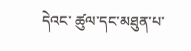དེའང་ ཚུལ་དང་མཐུན་པ་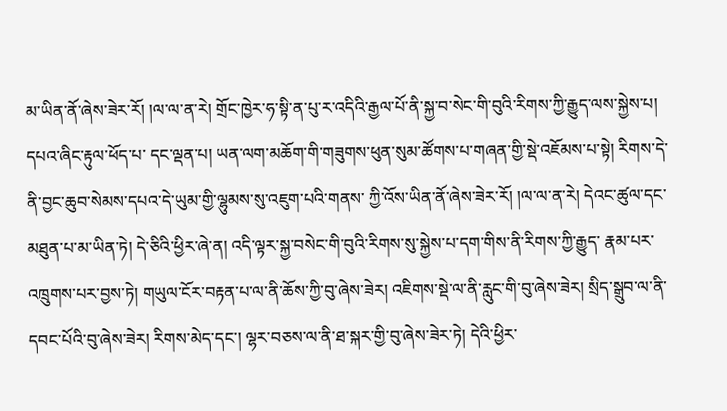མ་ཡིན་ནོ་ཞེས་ཟེར་རོ། །ལ་ལ་ན་རེ། གྲོང་ཁྱེར་ཧ་སྟི་ན་པུ་ར་འདིའི་རྒྱལ་པོ་ནི་སྐྱ་བ་སེང་གི་བུའི་རིགས་ཀྱི་རྒྱུད་ལས་སྐྱེས་པ། དཔའ་ཞིང་རྟུལ་ཕོད་པ་ དང་ལྡན་པ། ཡན་ལག་མཆོག་གི་གཟུགས་ཕུན་སུམ་ཚོགས་པ་གཞན་གྱི་སྡེ་འཇོམས་པ་སྟེ། རིགས་དེ་ནི་བྱང་ཆུབ་སེམས་དཔའ་དེ་ཡུམ་གྱི་ལྷུམས་སུ་འཇུག་པའི་གནས་ ཀྱི་འོས་ཡིན་ནོ་ཞེས་ཟེར་རོ། །ལ་ལ་ན་རེ། དེའང་ཚུལ་དང་མཐུན་པ་མ་ཡིན་ཏེ། དེ་ཅིའི་ཕྱིར་ཞེ་ན། འདི་ལྟར་སྐྱ་བསེང་གི་བུའི་རིགས་སུ་སྐྱེས་པ་དག་གིས་ནི་རིགས་ཀྱི་རྒྱུད་ རྣམ་པར་འཁྲུགས་པར་བྱས་ཏེ། གཡུལ་ངོར་བརྟན་པ་ལ་ནི་ཆོས་ཀྱི་བུ་ཞེས་ཟེར། འཇིགས་སྡེ་ལ་ནི་རླུང་གི་བུ་ཞེས་ཟེར། སྲིད་སྒྲུབ་ལ་ནི་དབང་པོའི་བུ་ཞེས་ཟེར། རིགས་མེད་དང་། ལྷར་བཅས་ལ་ནི་ཐ་སྐར་གྱི་བུ་ཞེས་ཟེར་ཏེ། དེའི་ཕྱིར་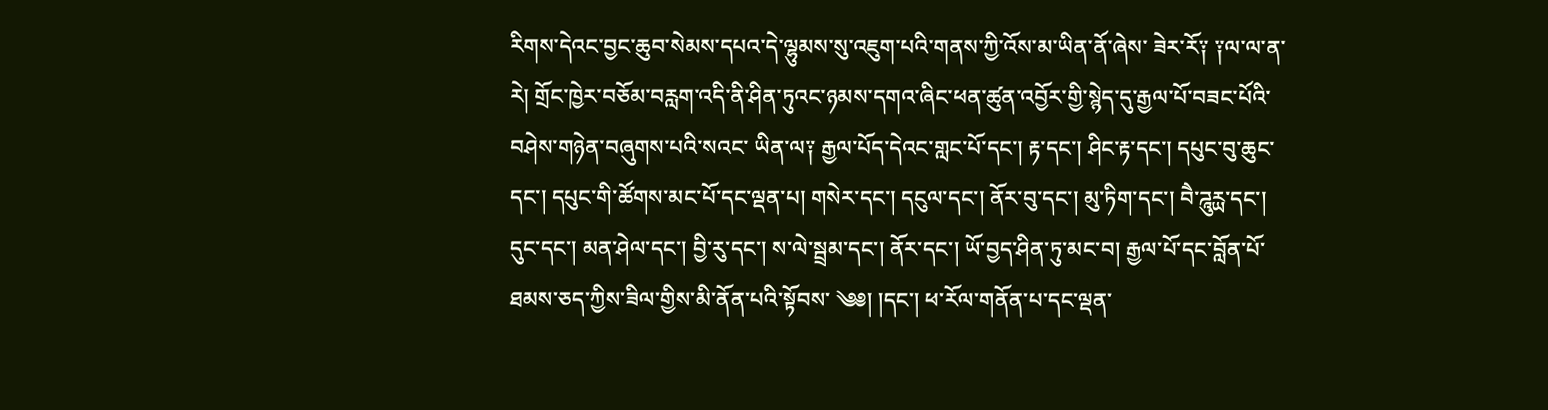རིགས་དེའང་བྱང་ཆུབ་སེམས་དཔའ་དེ་ལྷུམས་སུ་འཇུག་པའི་གནས་ཀྱི་འོས་མ་ཡིན་ནོ་ཞེས་ ཟེར་རོ༑ ༑ལ་ལ་ན་རེ། གྲོང་ཁྱེར་བཅོམ་བརླག་འདི་ནི་ཤིན་ཏུའང་ཉམས་དགའ་ཞིང་ཕན་ཚུན་འབྱོར་གྱི་སྙེད་དུ་རྒྱལ་པོ་བཟང་པོའི་བཤེས་གཉེན་བཞུགས་པའི་སའང་ ཡིན་ལ༑ རྒྱལ་པོད་དེའང་གླང་པོ་དང་། རྟ་དང་། ཤིང་རྟ་དང་། དཔུང་བུ་ཆུང་དང་། དཔུང་གི་ཚོགས་མང་པོ་དང་ལྡན་པ། གསེར་དང་། དངུལ་དང་། ནོར་བུ་དང་། མུ་ཏིག་དང་། བཻ་ཌཱུཪྻ་དང་། དུང་དང་། མན་ཤེལ་དང་། བྱི་རུ་དང་། ས་ལེ་སྦྲམ་དང་། ནོར་དང་། ཡོ་བྱད་ཤིན་ཏུ་མང་བ། རྒྱལ་པོ་དང་བློན་པོ་ཐམས་ཅད་ཀྱིས་ཟིལ་གྱིས་མི་ནོན་པའི་སྟོབས་ ༄༅། །དང་། ཕ་རོལ་གནོན་པ་དང་ལྡན་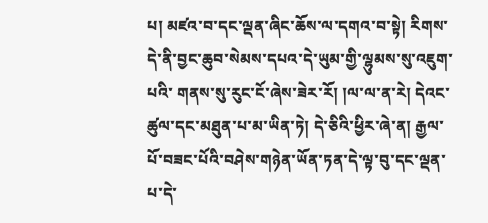པ། མཛའ་བ་དང་ལྡན་ཞིང་ཆོས་ལ་དགའ་བ་སྟེ། རིགས་དེ་ནི་བྱང་ཆུབ་སེམས་དཔའ་དེ་ཡུམ་གྱི་ལྷུམས་སུ་འཇུག་པའི་ གནས་སུ་རུང་ངོ་ཞེས་ཟེར་རོ། །ལ་ལ་ན་རེ། དེའང་ཚུལ་དང་མཐུན་པ་མ་ཡིན་ཏེ། དེ་ཅིའི་ཕྱིར་ཞེ་ན། རྒྱལ་པོ་བཟང་པོའི་བཤེས་གཉེན་ཡོན་ཏན་དེ་ལྟ་བུ་དང་ལྡན་པ་དེ་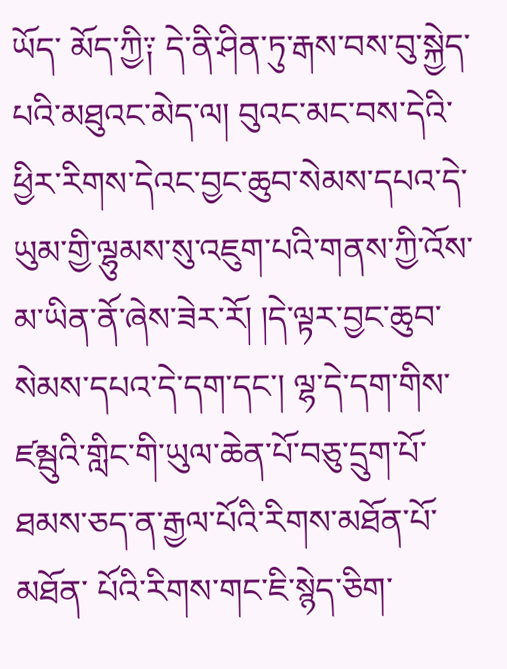ཡོད་ མོད་ཀྱི༑ དེ་ནི་ཤིན་ཏུ་རྒས་བས་བུ་སྐྱེད་པའི་མཐུའང་མེད་ལ། བུའང་མང་བས་དེའི་ཕྱིར་རིགས་དེའང་བྱང་ཆུབ་སེམས་དཔའ་དེ་ཡུམ་གྱི་ལྷུམས་སུ་འཇུག་པའི་གནས་ཀྱི་འོས་ མ་ཡིན་ནོ་ཞེས་ཟེར་རོ། །དེ་ལྟར་བྱང་ཆུབ་སེམས་དཔའ་དེ་དག་དང་། ལྷ་དེ་དག་གིས་ཛམྦུའི་གླིང་གི་ཡུལ་ཆེན་པོ་བཅུ་དྲུག་པོ་ཐམས་ཅད་ན་རྒྱལ་པོའི་རིགས་མཐོན་པོ་མཐོན་ པོའི་རིགས་གང་ཇི་སྙེད་ཅིག་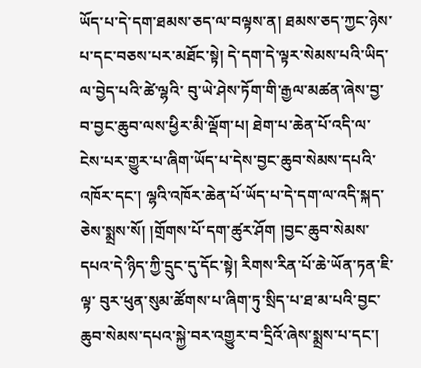ཡོད་པ་དེ་དག་ཐམས་ཅད་ལ་བལྟས་ན། ཐམས་ཅད་ཀྱང་ཉེས་པ་དང་བཅས་པར་མཐོང་སྟེ། དེ་དག་དེ་ལྟར་སེམས་པའི་ཡིད་ལ་བྱེད་པའི་ཚེ་ལྷའི་ བུ་ཡེ་ཤེས་ཏོག་གི་རྒྱལ་མཚན་ཞེས་བྱ་བ་བྱང་ཆུབ་ལས་ཕྱིར་མི་ལྡོག་པ། ཐེག་པ་ཆེན་པོ་འདི་ལ་ངེས་པར་གྱུར་པ་ཞིག་ཡོད་པ་དེས་བྱང་ཆུབ་སེམས་དཔའི་འཁོར་དང་། ལྷའི་འཁོར་ཆེན་པོ་ཡོད་པ་དེ་དག་ལ་འདི་སྐད་ཅེས་སྨྲས་སོ། །གྲོགས་པོ་དག་ཚུར་ཤོག །བྱང་ཆུབ་སེམས་དཔའ་དེ་ཉིད་ཀྱི་དྲུང་དུ་དོང་སྟེ། རིགས་རིན་པོ་ཆེ་ཡོན་ཏན་ཇི་ལྟ་ བུར་ཕུན་སུམ་ཚོགས་པ་ཞིག་ཏུ་སྲིད་པ་ཐ་མ་པའི་བྱང་ཆུབ་སེམས་དཔའ་སྐྱེ་བར་འགྱུར་བ་དྲིའོ་ཞེས་སྨྲས་པ་དང་།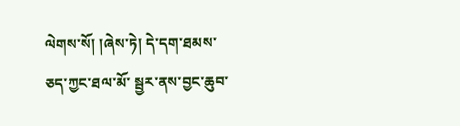ལེགས་སོ། །ཞེས་ཏེ། དེ་དག་ཐམས་ཅད་ཀྱང་ཐལ་མོ་ སྦྱར་ནས་བྱང་ཆུབ་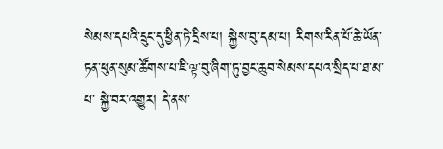སེམས་དཔའི་དྲུང་དུ་ཕྱིན་ཏེ་དྲིས་པ། སྐྱེས་བུ་དམ་པ། རིགས་རིན་པོ་ཆེ་ཡོན་ཏན་ཕུན་སུམ་ཚོགས་པ་ཇི་ལྟ་བུ་ཞིག་ཏུ་བྱང་ཆུབ་སེམས་དཔའ་སྲིད་པ་ཐ་མ་པ་ སྐྱེ་བར་འགྱུར། དེ་ནས་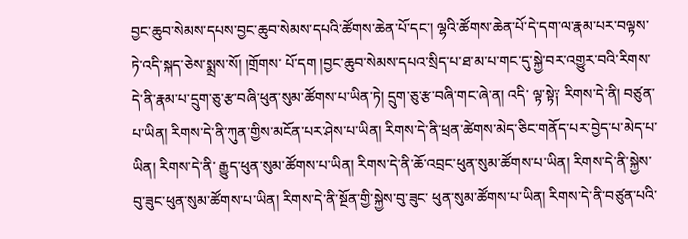བྱང་ཆུབ་སེམས་དཔས་བྱང་ཆུབ་སེམས་དཔའི་ཚོགས་ཆེན་པོ་དང་། ལྷའི་ཚོགས་ཆེན་པོ་དེ་དག་ལ་རྣམ་པར་བལྟས་ཏེ་འདི་སྐད་ཅེས་སྨྲས་སོ། །གྲོགས་ པོ་དག །བྱང་ཆུབ་སེམས་དཔའ་སྲིད་པ་ཐ་མ་པ་གང་དུ་སྐྱེ་བར་འགྱུར་བའི་རིགས་དེ་ནི་རྣམ་པ་དྲུག་ཅུ་རྩ་བཞི་ཕུན་སུམ་ཚོགས་པ་ཡིན་ཏེ། དྲུག་ཅུ་རྩ་བཞི་གང་ཞེ་ན། འདི་ ལྟ་སྟེ༑ རིགས་དེ་ནི། བཙུན་པ་ཡིན། རིགས་དེ་ནི་ཀུན་གྱིས་མངོན་པར་ཤེས་པ་ཡིན། རིགས་དེ་ནི་ཕྲན་ཚེགས་མེད་ཅིང་གནོད་པར་བྱེད་པ་མེད་པ་ཡིན། རིགས་དེ་ནི་ རྒྱུད་ཕུན་སུམ་ཚོགས་པ་ཡིན། རིགས་དེ་ནི་ཆོ་འབྲང་ཕུན་སུམ་ཚོགས་པ་ཡིན། རིགས་དེ་ནི་སྐྱེས་བུ་ཟུང་ཕུན་སུམ་ཚོགས་པ་ཡིན། རིགས་དེ་ནི་སྔོན་གྱི་སྐྱེས་བུ་ཟུང་ ཕུན་སུམ་ཚོགས་པ་ཡིན། རིགས་དེ་ནི་བཙུན་པའི་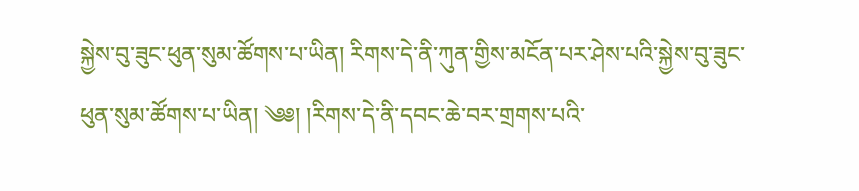སྐྱེས་བུ་ཟུང་ཕུན་སུམ་ཚོགས་པ་ཡིན། རིགས་དེ་ནི་ཀུན་གྱིས་མངོན་པར་ཤེས་པའི་སྐྱེས་བུ་ཟུང་ཕུན་སུམ་ཚོགས་པ་ཡིན། ༄༅། །རིགས་དེ་ནི་དབང་ཆེ་བར་གྲགས་པའི་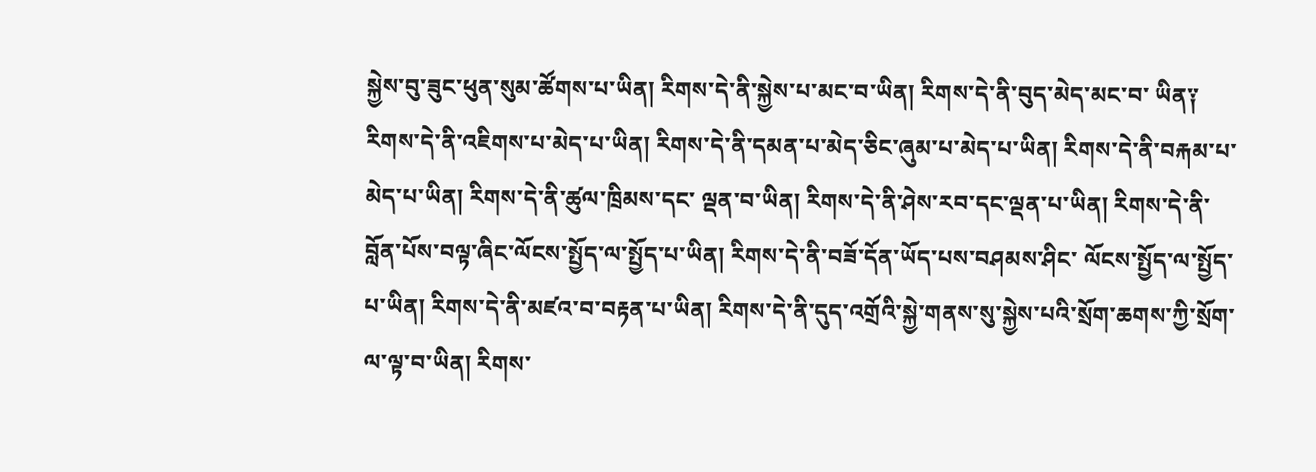སྐྱེས་བུ་ཟུང་ཕུན་སུམ་ཚོགས་པ་ཡིན། རིགས་དེ་ནི་སྐྱེས་པ་མང་བ་ཡིན། རིགས་དེ་ནི་བུད་མེད་མང་བ་ ཡིན༑ རིགས་དེ་ནི་འཇིགས་པ་མེད་པ་ཡིན། རིགས་དེ་ནི་དམན་པ་མེད་ཅིང་ཞུམ་པ་མེད་པ་ཡིན། རིགས་དེ་ནི་བརྐམ་པ་མེད་པ་ཡིན། རིགས་དེ་ནི་ཚུལ་ཁྲིམས་དང་ ལྡན་བ་ཡིན། རིགས་དེ་ནི་ཤེས་རབ་དང་ལྡན་པ་ཡིན། རིགས་དེ་ནི་བློན་པོས་བལྟ་ཞིང་ལོངས་སྤྱོད་ལ་སྤྱོད་པ་ཡིན། རིགས་དེ་ནི་བཟོ་དོན་ཡོད་པས་བཤམས་ཤིང་ ལོངས་སྤྱོད་ལ་སྤྱོད་པ་ཡིན། རིགས་དེ་ནི་མཛའ་བ་བརྟན་པ་ཡིན། རིགས་དེ་ནི་དུད་འགྲོའི་སྐྱེ་གནས་སུ་སྐྱེས་པའི་སྲོག་ཆགས་ཀྱི་སྲོག་ལ་ལྟ་བ་ཡིན། རིགས་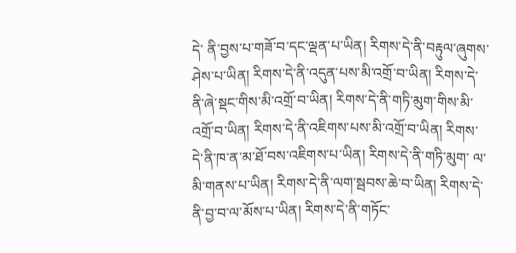དེ་ ནི་བྱས་པ་གཟོ་བ་དང་ལྡན་པ་ཡིན། རིགས་དེ་ནི་བརྟུལ་ཞུགས་ཤེས་པ་ཡིན། རིགས་དེ་ནི་འདུན་པས་མི་འགྲོ་བ་ཡིན། རིགས་དེ་ནི་ཞེ་སྡང་གིས་མི་འགྲོ་བ་ཡིན། རིགས་དེ་ནི་གཏི་མུག་གིས་མི་འགྲོ་བ་ཡིན། རིགས་དེ་ནི་འཇིགས་པས་མི་འགྲོ་བ་ཡིན། རིགས་དེ་ནི་ཁ་ན་མ་ཐོ་བས་འཇིགས་པ་ཡིན། རིགས་དེ་ནི་གཏི་མུག་ ལ་མི་གནས་པ་ཡིན། རིགས་དེ་ནི་ལག་སྦབས་ཆེ་བ་ཡིན། རིགས་དེ་ནི་བྱ་བ་ལ་མོས་པ་ཡིན། རིགས་དེ་ནི་གཏོང་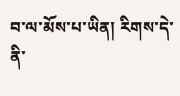བ་ལ་མོས་པ་ཡིན། རིགས་དེ་ནི་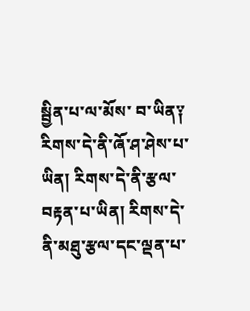སྦྱིན་པ་ལ་མོས་ བ་ཡིན༑ རིགས་དེ་ནི་ཞོ་ཤ་ཤེས་པ་ཡིན། རིགས་དེ་ནི་རྩལ་བརྟན་པ་ཡིན། རིགས་དེ་ནི་མཐུ་རྩལ་དང་ལྡན་པ་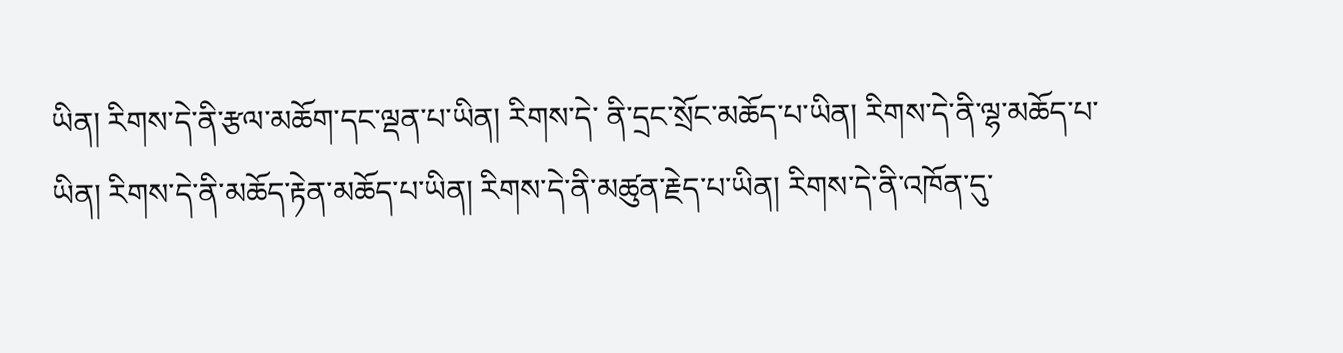ཡིན། རིགས་དེ་ནི་རྩལ་མཆོག་དང་ལྡན་པ་ཡིན། རིགས་དེ་ ནི་དྲང་སྲོང་མཆོད་པ་ཡིན། རིགས་དེ་ནི་ལྷ་མཆོད་པ་ཡིན། རིགས་དེ་ནི་མཆོད་རྟེན་མཆོད་པ་ཡིན། རིགས་དེ་ནི་མཚུན་རྗེད་པ་ཡིན། རིགས་དེ་ནི་འཁོན་དུ་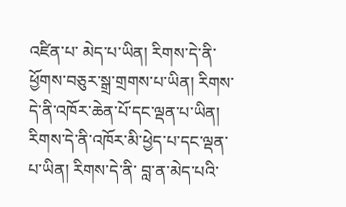འཛིན་པ་ མེད་པ་ཡིན། རིགས་དེ་ནི་ཕྱོགས་བཅུར་སྒྲ་གྲགས་པ་ཡིན། རིགས་དེ་ནི་འཁོར་ཆེན་པོ་དང་ལྡན་པ་ཡིན། རིགས་དེ་ནི་འཁོར་མི་ཕྱེད་པ་དང་ལྡན་པ་ཡིན། རིགས་དེ་ནི་ བླ་ན་མེད་པའི་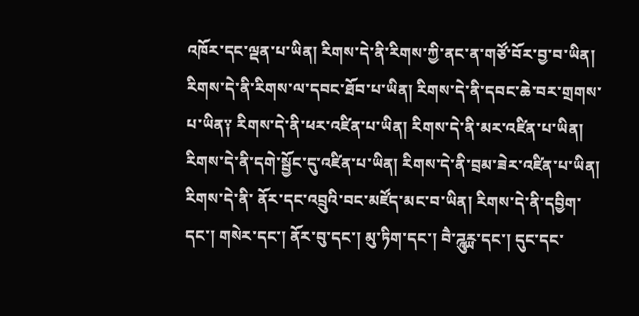འཁོར་དང་ལྡན་པ་ཡིན། རིགས་དེ་ནི་རིགས་ཀྱི་ནང་ན་གཙོ་བོར་བྱ་བ་ཡིན། རིགས་དེ་ནི་རིགས་ལ་དབང་ཐོབ་པ་ཡིན། རིགས་དེ་ནི་དབང་ཆེ་བར་གྲགས་ པ་ཡིན༑ རིགས་དེ་ནི་ཕར་འཛིན་པ་ཡིན། རིགས་དེ་ནི་མར་འཛིན་པ་ཡིན། རིགས་དེ་ནི་དགེ་སྦྱོང་དུ་འཛིན་པ་ཡིན། རིགས་དེ་ནི་བྲམ་ཟེར་འཛིན་པ་ཡིན། རིགས་དེ་ནི་ ནོར་དང་འབྲུའི་བང་མཛོད་མང་བ་ཡིན། རིགས་དེ་ནི་དབྱིག་དང་། གསེར་དང་། ནོར་བུ་དང་། མུ་ཏིག་དང་། བཻ་ཌཱུཪྻ་དང་། དུང་དང་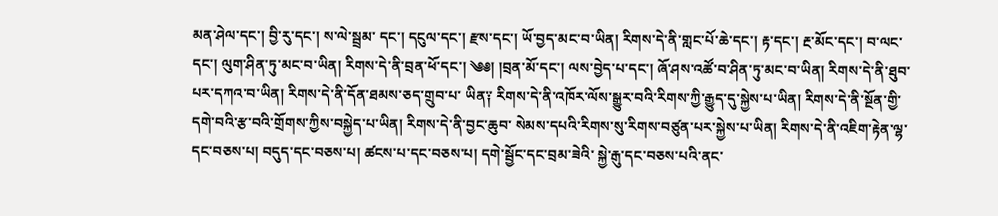མན་ཤེལ་དང་། བྱི་རུ་དང་། ས་ལེ་སྦྲམ་ དང་། དངུལ་དང་། རྫས་དང་། ཡོ་བྱད་མང་བ་ཡིན། རིགས་དེ་ནི་གླང་པོ་ཆེ་དང་། རྟ་དང་། རྔ་མོང་དང་། བ་ལང་དང་། ལུག་ཤིན་ཏུ་མང་བ་ཡིན། རིགས་དེ་ནི་བྲན་ཕོ་དང་། ༄༅། །བྲན་མོ་དང་། ལས་བྱེད་པ་དང་། ཞོ་ཤས་འཚོ་བ་ཤིན་ཏུ་མང་བ་ཡིན། རིགས་དེ་ནི་ཐུབ་པར་དཀའ་བ་ཡིན། རིགས་དེ་ནི་དོན་ཐམས་ཅད་གྲུབ་པ་ ཡིན༑ རིགས་དེ་ནི་འཁོར་ལོས་སྒྱུར་བའི་རིགས་ཀྱི་རྒྱུད་དུ་སྐྱེས་པ་ཡིན། རིགས་དེ་ནི་སྔོན་གྱི་དགེ་བའི་རྩ་བའི་གྲོགས་ཀྱིས་བསྐྱེད་པ་ཡིན། རིགས་དེ་ནི་བྱང་ཆུབ་ སེམས་དཔའི་རིགས་སུ་རིགས་བཙུན་པར་སྐྱེས་པ་ཡིན། རིགས་དེ་ནི་འཇིག་རྟེན་ལྷ་དང་བཅས་པ། བདུད་དང་བཅས་པ། ཚངས་པ་དང་བཅས་པ། དགེ་སྦྱོང་དང་བྲམ་ཟེའི་ སྐྱེ་རྒུ་དང་བཅས་པའི་ནང་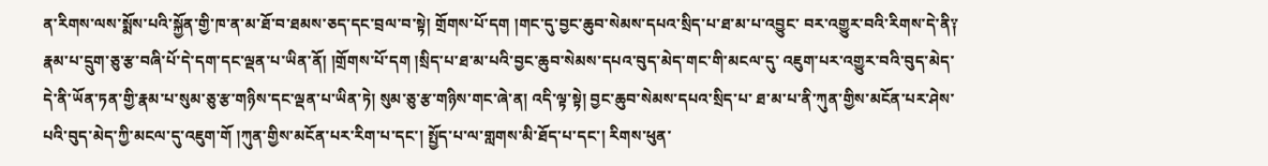ན་རིགས་ལས་སྨོས་པའི་སྐྱོན་གྱི་ཁ་ན་མ་ཐོ་བ་ཐམས་ཅད་དང་བྲལ་བ་སྟེ། གྲོགས་པོ་དག །གང་དུ་བྱང་ཆུབ་སེམས་དཔའ་སྲིད་པ་ཐ་མ་པ་འབྱུང་ བར་འགྱུར་བའི་རིགས་དེ་ནི༑ རྣམ་པ་དྲུག་ཅུ་རྩ་བཞི་པོ་དེ་དག་དང་ལྡན་པ་ཡིན་ནོ། །གྲོགས་པོ་དག །སྲིད་པ་ཐ་མ་པའི་བྱང་ཆུབ་སེམས་དཔའ་བུད་མེད་གང་གི་མངལ་དུ་ འཇུག་པར་འགྱུར་བའི་བུད་མེད་དེ་ནི་ཡོན་ཏན་གྱི་རྣམ་པ་སུམ་ཅུ་རྩ་གཉིས་དང་ལྡན་པ་ཡིན་ཏེ། སུམ་ཅུ་རྩ་གཉིས་གང་ཞེ་ན། འདི་ལྟ་སྟེ། བྱང་ཆུབ་སེམས་དཔའ་སྲིད་པ་ ཐ་མ་པ་ནི་ཀུན་གྱིས་མངོན་པར་ཤེས་པའི་བུད་མེད་ཀྱི་མངལ་དུ་འཇུག་གོ །ཀུན་གྱིས་མངོན་པར་རིག་པ་དང་། སྤྱོད་པ་ལ་གླགས་མི་ཐོད་པ་དང་། རིགས་ཕུན་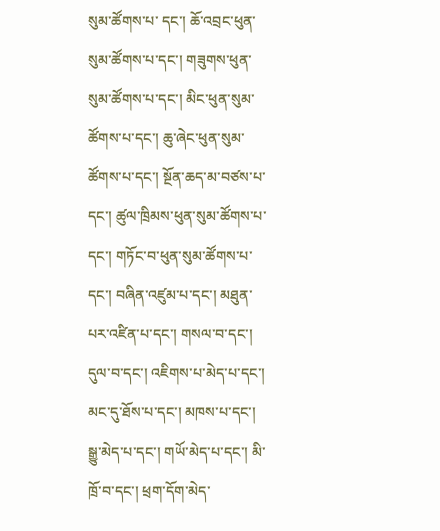སུམ་ཚོགས་པ་ དང་། ཆོ་འབྲང་ཕུན་སུམ་ཚོགས་པ་དང་། གཟུགས་ཕུན་སུམ་ཚོགས་པ་དང་། མིང་ཕུན་སུམ་ཚོགས་པ་དང་། ཆུ་ཞེང་ཕུན་སུམ་ཚོགས་པ་དང་། སྔོན་ཆད་མ་བཙས་པ་དང་། ཚུལ་ཁྲིམས་ཕུན་སུམ་ཚོགས་པ་དང་། གཏོང་བ་ཕུན་སུམ་ཚོགས་པ་དང་། བཞིན་འཛུམ་པ་དང་། མཐུན་པར་འཛིན་པ་དང་། གསལ་བ་དང་། དུལ་བ་དང་། འཇིགས་པ་མེད་པ་དང་། མང་དུ་ཐོས་པ་དང་། མཁས་པ་དང་། སྒྱུ་མེད་པ་དང་། གཡོ་མེད་པ་དང་། མི་ཁྲོ་བ་དང་། ཕྲག་དོག་མེད་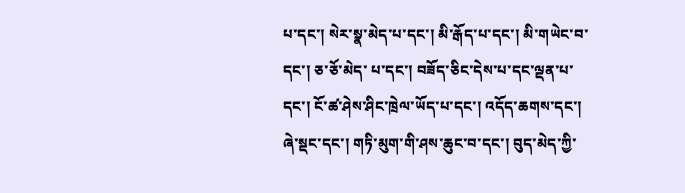པ་དང་། སེར་སྣ་མེད་པ་དང་། མི་རྒོད་པ་དང་། མི་གཡེང་བ་དང་། ཅ་ཅོ་མེད་ པ་དང་། བཟོད་ཅིང་དེས་པ་དང་ལྡན་པ་དང་། ངོ་ཚ་ཤེས་ཤིང་ཁྲེལ་ཡོད་པ་དང་། འདོད་ཆགས་དང་། ཞེ་སྡང་དང་། གཏི་མུག་གི་ཤས་ཆུང་བ་དང་། བུད་མེད་ཀྱི་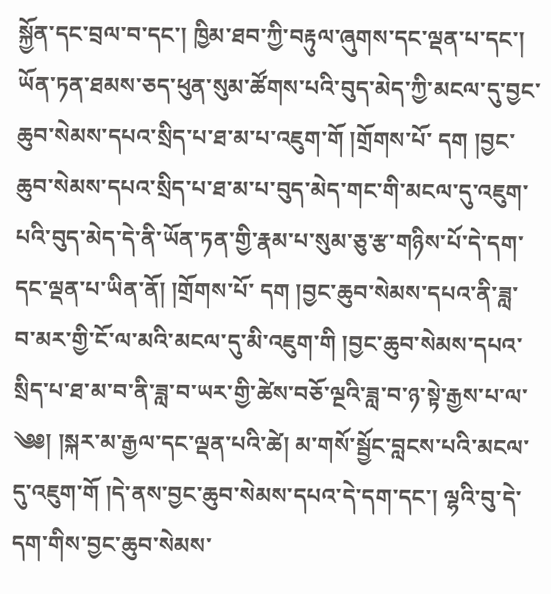སྐྱོན་དང་བྲལ་བ་དང་། ཁྱིམ་ཐབ་ཀྱི་བརྟུལ་ཞུགས་དང་ལྡན་པ་དང་། ཡོན་ཏན་ཐམས་ཅད་ཕུན་སུམ་ཚོགས་པའི་བུད་མེད་ཀྱི་མངལ་དུ་བྱང་ཆུབ་སེམས་དཔའ་སྲིད་པ་ཐ་མ་པ་འཇུག་གོ །གྲོགས་པོ་ དག །བྱང་ཆུབ་སེམས་དཔའ་སྲིད་པ་ཐ་མ་པ་བུད་མེད་གང་གི་མངལ་དུ་འཇུག་པའི་བུད་མེད་དེ་ནི་ཡོན་ཏན་གྱི་རྣམ་པ་སུམ་ཅུ་རྩ་གཉིས་པོ་དེ་དག་དང་ལྡན་པ་ཡིན་ནོ། །གྲོགས་པོ་ དག །བྱང་ཆུབ་སེམས་དཔའ་ནི་ཟླ་བ་མར་གྱི་ངོ་ལ་མའི་མངལ་དུ་མི་འཇུག་གི །བྱང་ཆུབ་སེམས་དཔའ་སྲིད་པ་ཐ་མ་བ་ནི་ཟླ་བ་ཡར་གྱི་ཚེས་བཅོ་ལྔའི་ཟླ་བ་ཉ་སྟེ་རྒྱས་པ་ལ་ ༄༅། །སྐར་མ་རྒྱལ་དང་ལྡན་པའི་ཚེ། མ་གསོ་སྦྱོང་བླངས་པའི་མངལ་དུ་འཇུག་གོ །དེ་ནས་བྱང་ཆུབ་སེམས་དཔའ་དེ་དག་དང་། ལྷའི་བུ་དེ་དག་གིས་བྱང་ཆུབ་སེམས་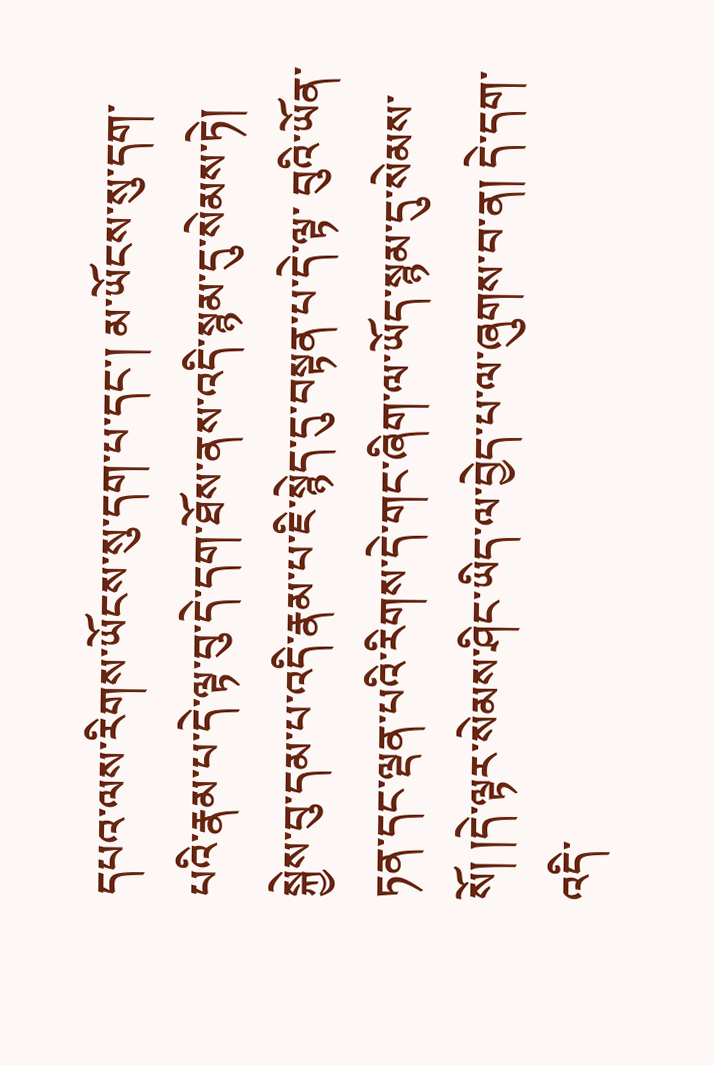དཔའ་ལས་རིགས་ཡོངས་སུ་དག་པ་དང་། མ་ཡོངས་སུ་དག་པའི་རྣམ་པ་དེ་ལྟ་བུ་དེ་དག་ཐོས་ནས་འདི་སྙམ་དུ་སེམས་ཏེ། སྐྱེས་བུ་དམ་པ་འདི་རྣམ་པ་ཇི་སྙེད་དུ་བསྟན་པ་དེ་ལྟ་ བུའི་ཡོན་ཏན་དང་ལྡན་པའི་རིགས་དེ་གང་ཞིག་ལ་ཡོད་སྙམ་དུ་སེམས་སོ། །དེ་ལྟར་སེམས་ཤིང་ཡིད་ལ་བྱེད་པ་ལ་ཞུགས་བ་ན། དེ་དག་འདི་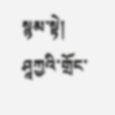སྙམ་སྟེ། ཤཱཀྱའི་གྲོང་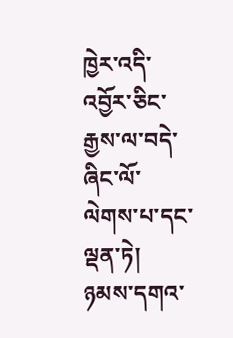ཁྱེར་འདི་ འབྱོར་ཅིང་རྒྱས་ལ་བདེ་ཞིང་ལོ་ལེགས་པ་དང་ལྡན་ཏེ། ཉམས་དགའ་